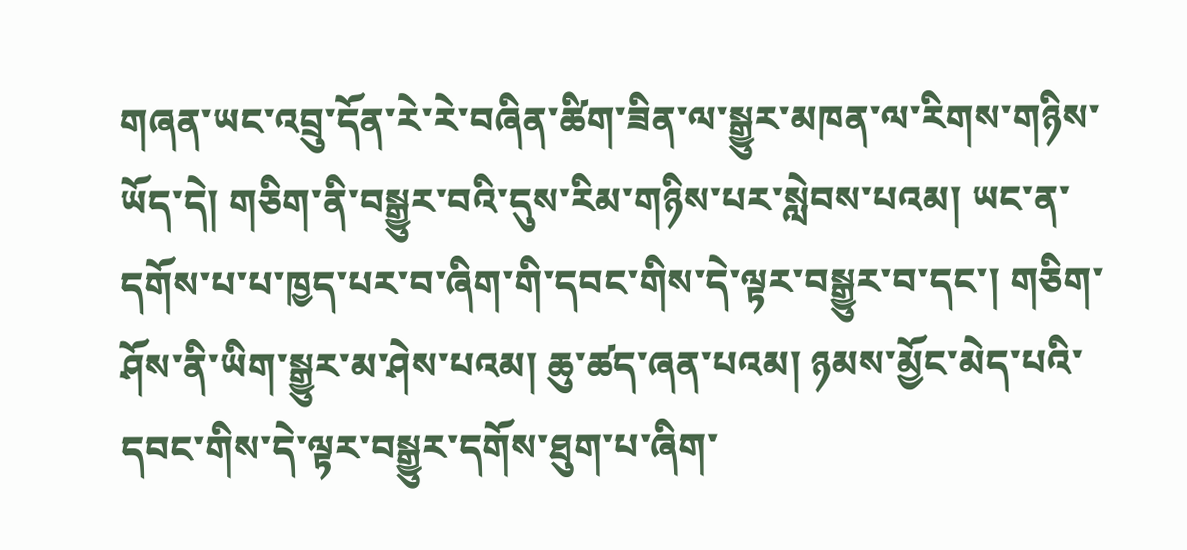གཞན་ཡང་འབྲུ་དོན་རེ་རེ་བཞིན་ཚིག་ཟིན་ལ་སྒྱུར་མཁན་ལ་རིགས་གཉིས་ཡོད་དེ། གཅིག་ནི་བསྒྱུར་བའི་དུས་རིམ་གཉིས་པར་སླེབས་པའམ། ཡང་ན་དགོས་པ་པ་ཁྱད་པར་བ་ཞིག་གི་དབང་གིས་དེ་ལྟར་བསྒྱུར་བ་དང་། གཅིག་ཤོས་ནི་ཡིག་སྒྱུར་མ་ཤེས་པའམ། ཆུ་ཚད་ཞན་པའམ། ཉམས་མྱོང་མེད་པའི་དབང་གིས་དེ་ལྟར་བསྒྱུར་དགོས་ཐུག་པ་ཞིག་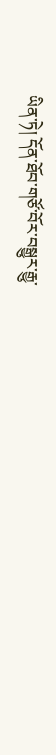ཡིན་ཏེ། དོན་ཐོབ་གཙོ་བོར་བསྒྱུར་རྒྱུ་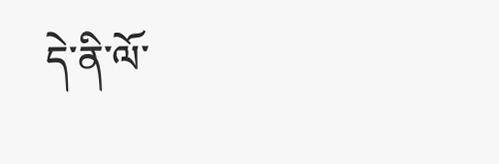དེ་ནི་ལོ་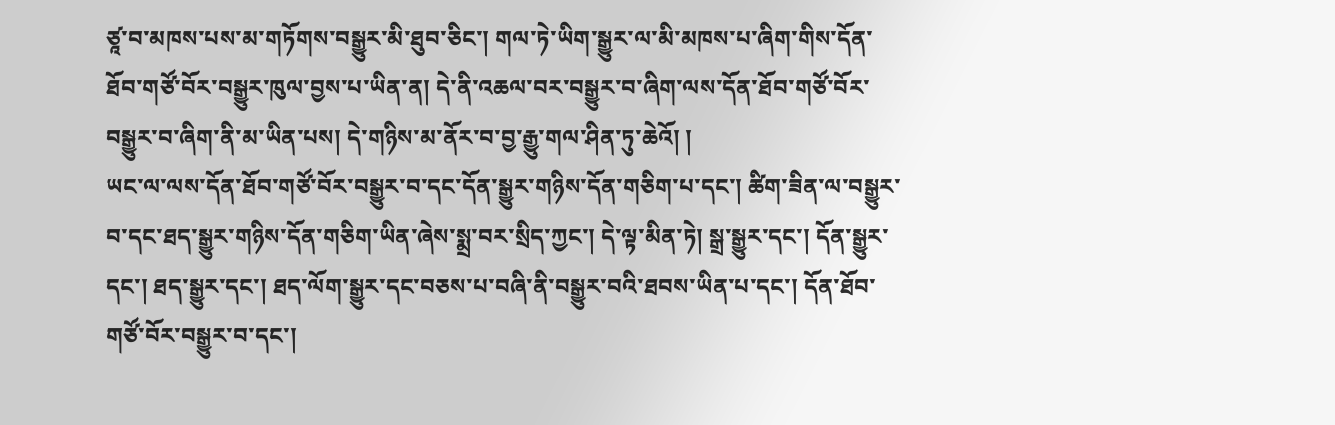ཙཱ་བ་མཁས་པས་མ་གཏོགས་བསྒྱུར་མི་ཐུབ་ཅིང་། གལ་ཏེ་ཡིག་སྒྱུར་ལ་མི་མཁས་པ་ཞིག་གིས་དོན་ཐོབ་གཙོ་བོར་བསྒྱུར་ཁུལ་བྱས་པ་ཡིན་ན། དེ་ནི་འཆལ་བར་བསྒྱུར་བ་ཞིག་ལས་དོན་ཐོབ་གཙོ་བོར་བསྒྱུར་བ་ཞིག་ནི་མ་ཡིན་པས། དེ་གཉིས་མ་ནོར་བ་བྱ་རྒྱུ་གལ་ཤིན་ཏུ་ཆེའོ། །
ཡང་ལ་ལས་དོན་ཐོབ་གཙོ་བོར་བསྒྱུར་བ་དང་དོན་སྒྱུར་གཉིས་དོན་གཅིག་པ་དང་། ཚིག་ཟིན་ལ་བསྒྱུར་བ་དང་ཐད་སྒྱུར་གཉིས་དོན་གཅིག་ཡིན་ཞེས་སྨྲ་བར་སྲིད་ཀྱང་། དེ་ལྟ་མིན་ཏེ། སྒྲ་སྒྱུར་དང་། དོན་སྒྱུར་དང་། ཐད་སྒྱུར་དང་། ཐད་ལོག་སྒྱུར་དང་བཅས་པ་བཞི་ནི་བསྒྱུར་བའི་ཐབས་ཡིན་པ་དང་། དོན་ཐོབ་གཙོ་བོར་བསྒྱུར་བ་དང་།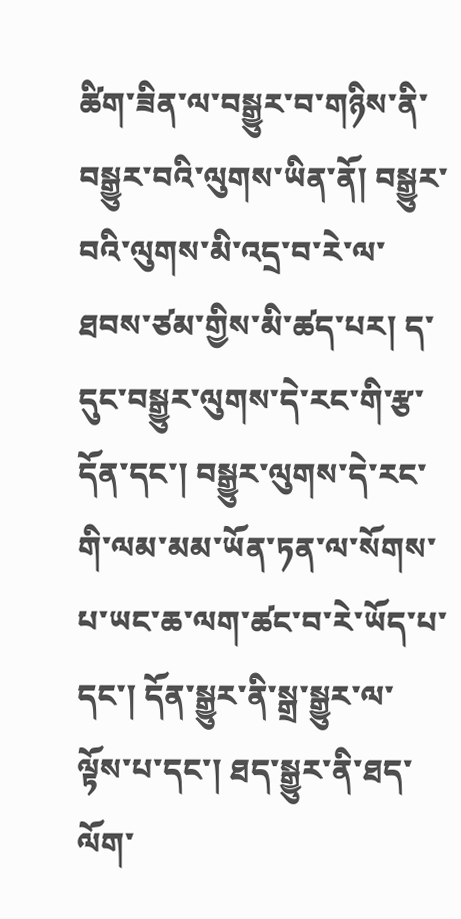ཚིག་ཟིན་ལ་བསྒྱུར་བ་གཉིས་ནི་བསྒྱུར་བའི་ལུགས་ཡིན་ནོ། བསྒྱུར་བའི་ལུགས་མི་འདྲ་བ་རེ་ལ་ཐབས་ཙམ་གྱིས་མི་ཚད་པར། ད་དུང་བསྒྱུར་ལུགས་དེ་རང་གི་རྩ་དོན་དང་། བསྒྱུར་ལུགས་དེ་རང་གི་ལམ་མམ་ཡོན་ཏན་ལ་སོགས་པ་ཡང་ཆ་ལག་ཚང་བ་རེ་ཡོད་པ་དང་། དོན་སྒྱུར་ནི་སྒྲ་སྒྱུར་ལ་ལྟོས་པ་དང་། ཐད་སྒྱུར་ནི་ཐད་ལོག་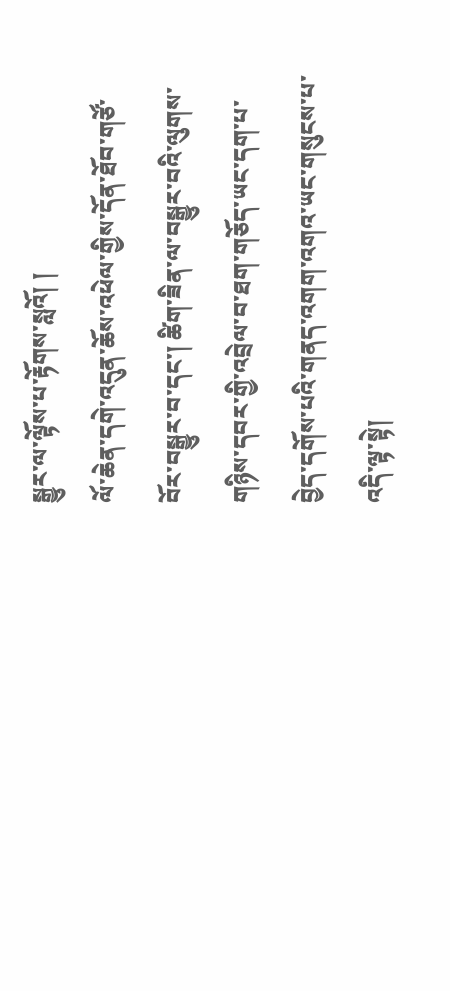སྒྱུར་ལ་ལྟོས་པ་རྟོགས་སླའོ། །
ལོ་ཆེན་དགེ་འདུན་ཆོས་འཕེལ་གྱིས་དོན་ཐོབ་གཙོ་བོར་བསྒྱུར་བ་དང་། ཚིག་ཟིན་ལ་བསྒྱུར་བའི་ལུགས་གཉིས་དབར་གྱི་འབྲེལ་བ་ཐག་གཅོད་ཡང་དག་པ་བྱེད་དགོས་པའི་གནད་འགག་འགའ་ཡང་གསུངས་པ་འདི་ལྟ་སྟེ།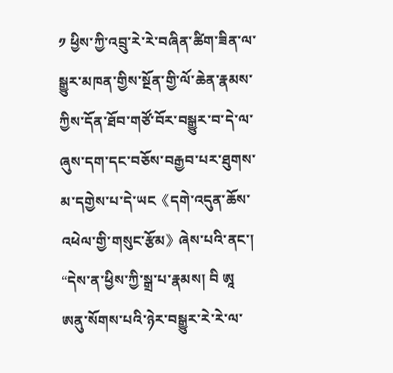༡ ཕྱིས་ཀྱི་འབྲུ་རེ་རེ་བཞིན་ཚིག་ཟིན་ལ་སྒྱུར་མཁན་གྱིས་སྔོན་གྱི་ལོ་ཆེན་རྣམས་ཀྱིས་དོན་ཐོབ་གཙོ་བོར་བསྒྱུར་བ་དེ་ལ་ཞུས་དག་དང་བཅོས་བརྒྱབ་པར་ཐུགས་མ་དགྱེས་པ་དེ་ཡང《དགེ་འདུན་ཆོས་འཕེལ་གྱི་གསུང་རྩོམ》ཞེས་པའི་ནང་། “དེས་ན་ཕྱིས་ཀྱི་སྒྲ་པ་རྣམས། བི ཨཱ ཨནུ་སོགས་པའི་ཉེར་བསྒྱུར་རེ་རེ་ལ་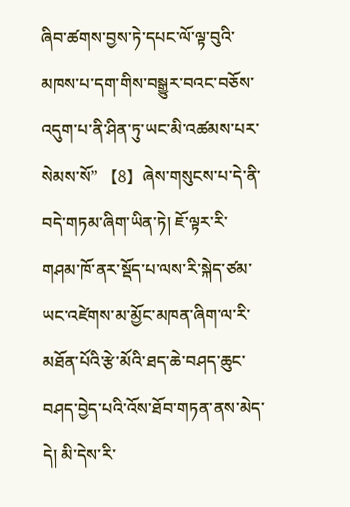ཞིབ་ཚགས་བྱས་ཏེ་དཔང་ལོ་ལྟ་བུའི་མཁས་པ་དག་གིས་བསྒྱུར་བའང་བཅོས་འདུག་པ་ནི་ཤིན་ཏུ་ཡང་མི་འཚམས་པར་སེམས་སོ” 【8】ཞེས་གསུངས་པ་དེ་ནི་བདེ་གཏམ་ཞིག་ཡིན་ཏེ། ཇོ་ལྟར་རི་གཤམ་ཁོ་ནར་སྡོད་པ་ལས་རི་སྐེད་ཙམ་ཡང་འཛེགས་མ་མྱོང་མཁན་ཞིག་ལ་རི་མཐོན་པོའི་རྩེ་མོའི་ཐད་ཆེ་བཤད་ཆུང་བཤད་བྱེད་པའི་འོས་ཐོབ་གཏན་ནས་མེད་དེ། མི་དེས་རི་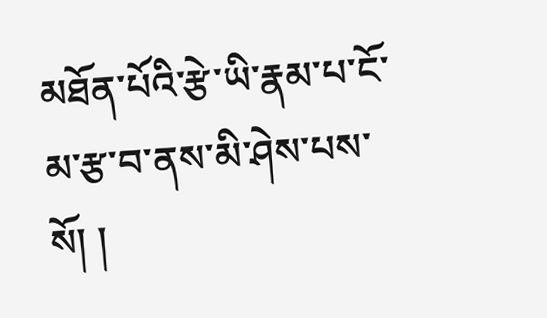མཐོན་པོའི་རྩེ་ཡི་རྣམ་པ་ངོ་མ་རྩ་བ་ནས་མི་ཤེས་པས་སོ། །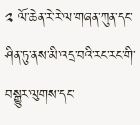༢ ལོ་ཆེན་རེ་རེ་ལ་གཞན་ཀུན་དང་ཤིན་ཏུ་ནས་མི་འདྲ་བའི་རང་རང་གི་བསྒྱུར་ལུགས་དང་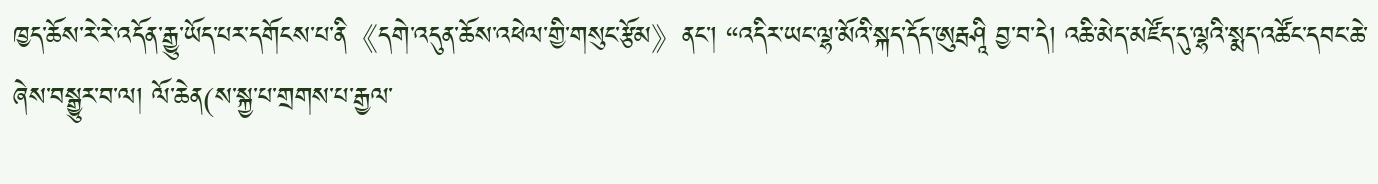ཁྱད་ཆོས་རེ་རེ་འདོན་རྒྱུ་ཡོད་པར་དགོངས་པ་ནི《དགེ་འདུན་ཆོས་འཕེལ་གྱི་གསུང་རྩོམ》ནང་། “འདིར་ཡང་ལྷ་མོའི་སྐད་དོད་ཨུརྦཤཱི བྱ་བ་དེ། འཆི་མེད་མཛོད་དུ་ལྷའི་སྨད་འཚོང་དབང་ཆེ་ཞེས་བསྒྱུར་བ་ལ། ལོ་ཆེན(ས་སྐྱ་པ་གྲགས་པ་རྒྱལ་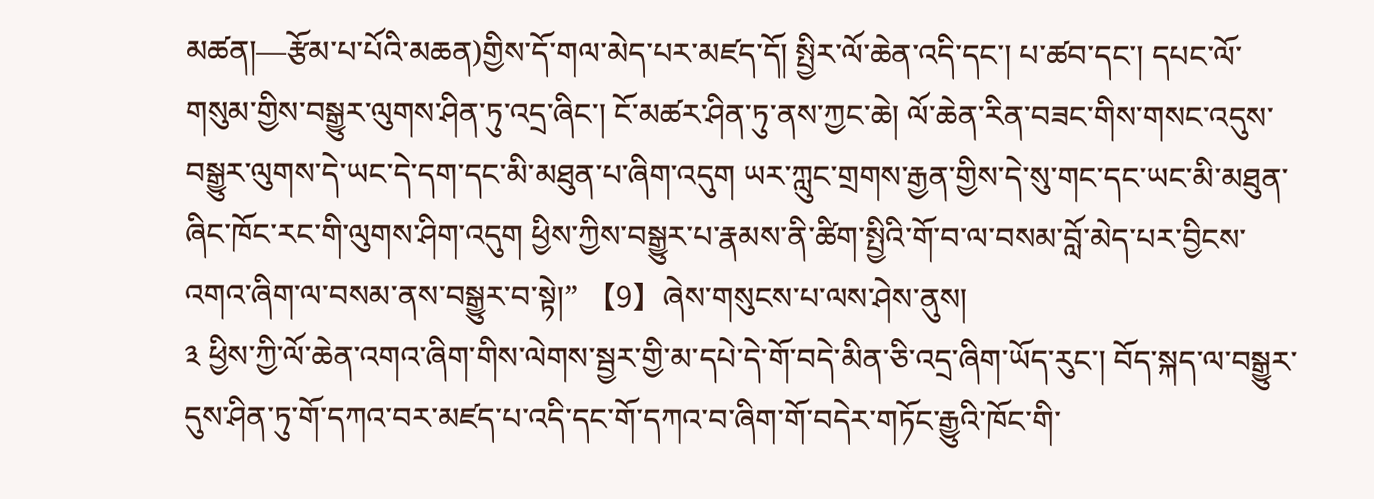མཚན།—རྩོམ་པ་པོའི་མཆན)གྱིས་དོ་གལ་མེད་པར་མཛད་དོ། སྤྱིར་ལོ་ཆེན་འདི་དང་། པ་ཚབ་དང་། དཔང་ལོ་གསུམ་གྱིས་བསྒྱུར་ལུགས་ཤིན་ཏུ་འདྲ་ཞིང་། ངོ་མཚར་ཤིན་ཏུ་ནས་ཀྱང་ཆེ། ལོ་ཆེན་རིན་བཟང་གིས་གསང་འདུས་བསྒྱུར་ལུགས་དེ་ཡང་དེ་དག་དང་མི་མཐུན་པ་ཞིག་འདུག ཡར་ཀླུང་གྲགས་རྒྱན་གྱིས་དེ་སུ་གང་དང་ཡང་མི་མཐུན་ཞིང་ཁོང་རང་གི་ལུགས་ཤིག་འདུག ཕྱིས་ཀྱིས་བསྒྱུར་པ་རྣམས་ནི་ཚིག་སྤྱིའི་གོ་བ་ལ་བསམ་བློ་མེད་པར་བྱིངས་འགའ་ཞིག་ལ་བསམ་ནས་བསྒྱུར་བ་སྟེ།” 【9】ཞེས་གསུངས་པ་ལས་ཤེས་ནུས།
༣ ཕྱིས་ཀྱི་ལོ་ཆེན་འགའ་ཞིག་གིས་ལེགས་སྦྱར་གྱི་མ་དཔེ་དེ་གོ་བདེ་མིན་ཅི་འདྲ་ཞིག་ཡོད་རུང་། བོད་སྐད་ལ་བསྒྱུར་དུས་ཤིན་ཏུ་གོ་དཀའ་བར་མཛད་པ་འདི་དང་གོ་དཀའ་བ་ཞིག་གོ་བདེར་གཏོང་རྒྱུའི་ཁོང་གི་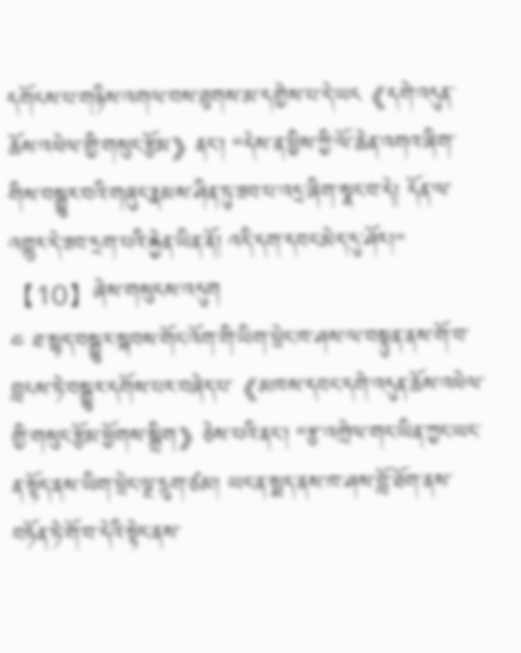དགོངས་པ་གཉིས་འགལ་བས་ཐུགས་མ་དགྱེས་པ་དེ་ཡང《དགེ་འདུན་ཆོས་འཕེལ་གྱི་གསུང་རྩོམ》ནང་། “དེས་ན་ཕྱིས་ཀྱི་ལོ་ཆེན་འགའ་ཞིག་གིས་བསྒྱུར་བའི་གཞུང་རྣམས་ཤིན་ཏུ་ཟབ་པ་འདྲ་ཞིག་སྣང་བ་དེ། དོན་ལ་འགྱུར་དེ་ཟབ་དྲག་པའི་རྐྱེན་ཡིན་ནོ། འདི་དག་དབང་མེད་དུ་ཤོར།” 【10】ཞེས་གསུངས་འདུག
༤ ཐ་སྙད་བསྒྱུར་སྐབས་གོང་འོག་གི་ཡིག་ཕྲེང་ཁ་ཤས་ལ་བསྟུན་ནས་གོ་བ་བླངས་ཏེ་བསྒྱུར་དགོས་པར་བཞེད་པ་《མཁས་དབང་དགེ་འདུན་ཆོས་འཕེལ་གྱི་གསུང་རྩོམ་ཕྱོགས་སྒྲིག》ཅེས་པའི་ནང་། “རྩ་འགྲེལ་གང་ཡིན་ཀྱང་ཡང་ན་སྟོད་ནས་ཡིག་ཕྲེང་ལྔ་དྲུག་ཙམ། ཡང་ན་སྨད་ནས་ཁ་ཤས་བློ་ཐོག་ནས་བཏོན་ཏེ་གོ་བ་དེའི་སྟེང་ནས་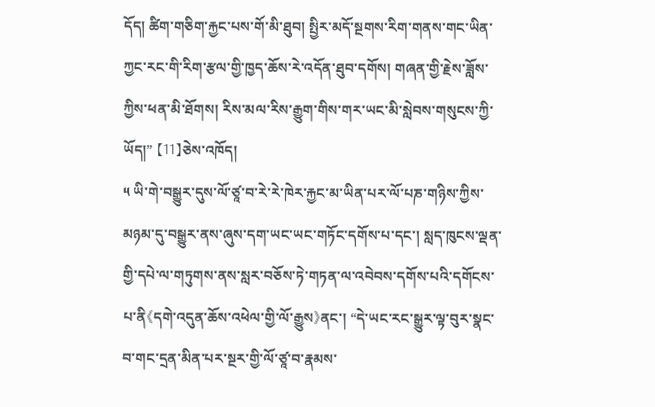དོད། ཚིག་གཅིག་རྐྱང་པས་གོ་མི་ཐུབ། སྤྱིར་མདོ་སྔགས་རིག་གནས་གང་ཡིན་ཀྱང་རང་གི་རིག་རྩལ་གྱི་ཁྱད་ཆོས་རེ་འདོན་ཐུབ་དགོས། གཞན་གྱི་རྗེས་ཟློས་ཀྱིས་ཕན་མི་ཐོགས། རིས་མལ་རིས་རྒྱུག་གིས་གར་ཡང་མི་སླེབས་གསུངས་ཀྱི་ཡོད།” 【11】ཅེས་འཁོད།
༥ ཡི་གེ་བསྒྱུར་དུས་ལོ་ཙཱ་བ་རེ་རེ་ཁེར་རྐྱང་མ་ཡིན་པར་ལོ་པཎ་གཉིས་ཀྱིས་མཉམ་དུ་བསྒྱུར་ནས་ཞུས་དག་ཡང་ཡང་གཏོང་དགོས་པ་དང་། སླད་ཁུངས་ལྡན་གྱི་དཔེ་ལ་གཏུགས་ནས་སླར་བཅོས་ཏེ་གཏན་ལ་འབེབས་དགོས་པའི་དགོངས་པ་ནི《དགེ་འདུན་ཆོས་འཕེལ་གྱི་ལོ་རྒྱུས》ནང་། “དེ་ཡང་རང་སྒྱུར་ལྟ་བུར་སྣང་བ་གང་དྲན་མིན་པར་སྔར་གྱི་ལོ་ཙཱ་བ་རྣམས་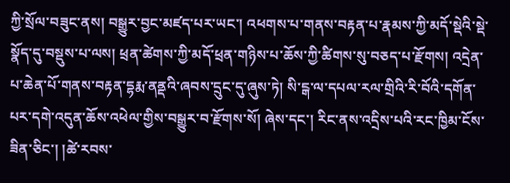ཀྱི་སྲོལ་བཟུང་ནས། བསྒྱུར་བྱང་མཛད་པར་ཡང་། འཕགས་པ་གནས་བརྟན་པ་རྣམས་ཀྱི་མདོ་སྡེའི་སྡེ་སྣོད་དུ་བསྡུས་པ་ལས། ཕྲན་ཚེགས་ཀྱི་མདོ་ཕྲན་གཉིས་པ་ཆོས་ཀྱི་ཚིགས་སུ་བཅད་པ་རྫོགས། འདྲེན་པ་ཆེན་པོ་གནས་བརྟན་དྷརྨ་ནནྡའི་ཞབས་དྲུང་དུ་ཞུས་ཏེ། སི་ངྒ་ལ་དཔལ་རལ་གྲིའི་རི་བོའི་དགོན་པར་དགེ་འདུན་ཆོས་འཕེལ་གྱིས་བསྒྱུར་བ་རྫོགས་སོ། ཞེས་དང་། རིང་ནས་འདྲིས་པའི་རང་ཁྱིམ་ངོས་ཟིན་ཅིང་། །ཚེ་རབས་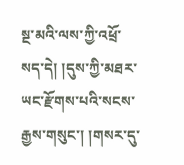སྔ་མའི་ལས་ཀྱི་འཕྲོ་སད་དེ། །དུས་ཀྱི་མཐར་ཡང་རྫོགས་པའི་སངས་རྒྱས་གསུང་། །གསར་དུ་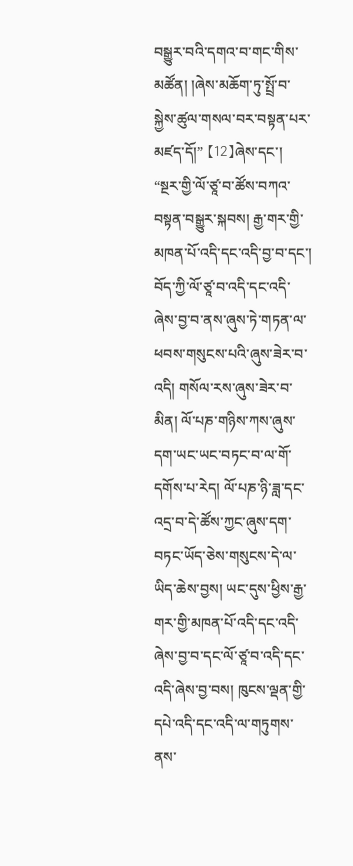བསྒྱུར་བའི་དགའ་བ་གང་གིས་མཚོན། །ཞེས་མཆོག་ཏུ་སྤྲོ་བ་སྐྱེས་ཚུལ་གསལ་བར་བསྟན་པར་མཛད་དོ།” 【12】ཞེས་དང་། “སྔར་གྱི་ལོ་ཙཱ་བ་ཚོས་བཀའ་བསྟན་བསྒྱུར་སྐབས། རྒྱ་གར་གྱི་མཁན་པོ་འདི་དང་འདི་བྱ་བ་དང་། བོད་ཀྱི་ལོ་ཙཱ་བ་འདི་དང་འདི་ཞེས་བྱ་བ་ནས་ཞུས་ཏེ་གཏན་ལ་ཕབས་གསུངས་པའི་ཞུས་ཟེར་བ་འདི། གསོལ་རས་ཞུས་ཟེར་བ་མིན། ལོ་པཎ་གཉིས་ཀས་ཞུས་དག་ཡང་ཡང་བཏང་བ་ལ་གོ་དགོས་པ་རེད། ལོ་པཎ་ཉི་ཟླ་དང་འདྲ་བ་དེ་ཚོས་ཀྱང་ཞུས་དག་བཏང་ཡོད་ཅེས་གསུངས་དེ་ལ་ཡིད་ཆེས་བྱས། ཡང་དུས་ཕྱིས་རྒྱ་གར་གྱི་མཁན་པོ་འདི་དང་འདི་ཞེས་བྱ་བ་དང་ལོ་ཙཱ་བ་འདི་དང་འདི་ཞེས་བྱ་བས། ཁུངས་ལྡན་གྱི་དཔེ་འདི་དང་འདི་ལ་གཏུགས་ནས་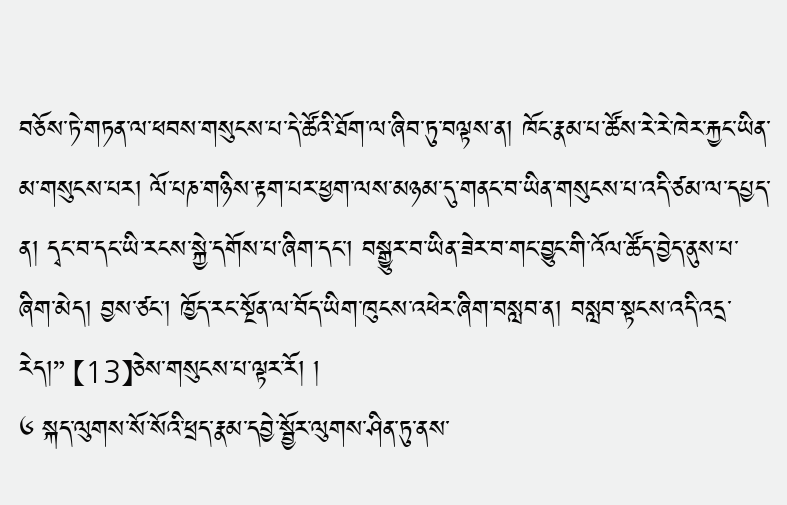བཅོས་ཏེ་གཏན་ལ་ཕབས་གསུངས་པ་དེ་ཚོའི་ཐོག་ལ་ཞིབ་ཏུ་བལྟས་ན། ཁོང་རྣམ་པ་ཚོས་རེ་རེ་ཁེར་རྐྱང་ཡིན་མ་གསུངས་པར། ལོ་པཎ་གཉིས་རྟག་པར་ཕྱག་ལས་མཉམ་དུ་གནང་བ་ཡིན་གསུངས་པ་འདི་ཙམ་ལ་དཔྱད་ན། དྭང་བ་དང་ཡི་རངས་སྐྱེ་དགོས་པ་ཞིག་དང་། བསྒྱུར་བ་ཡིན་ཟེར་བ་གང་བྱུང་གི་འོལ་ཚོད་བྱེད་ནུས་པ་ཞིག་མེད། བྱས་ཙང་། ཁྱོད་རང་སྔོན་ལ་བོད་ཡིག་ཁུངས་འཕེར་ཞིག་བསླབ་ན། བསླབ་སྟངས་འདི་འདྲ་རེད།” 【13】ཅེས་གསུངས་པ་ལྟར་རོ། །
༦ སྐད་ལུགས་སོ་སོའི་ཕྲད་རྣམ་དབྱེ་སྦྱོར་ལུགས་ཤིན་ཏུ་ནས་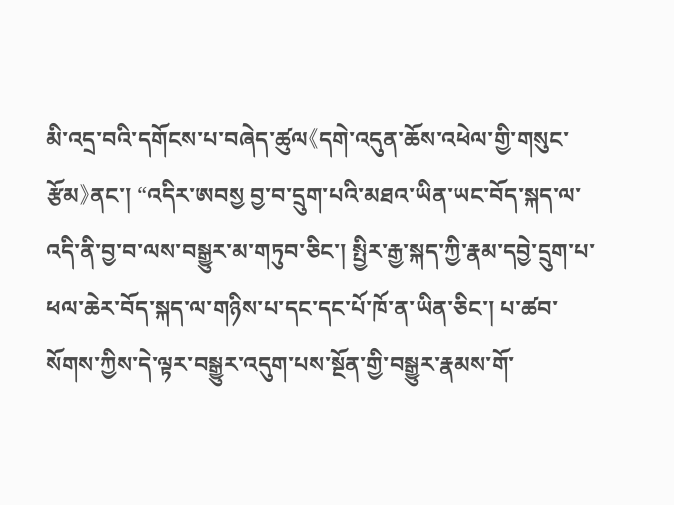མི་འདྲ་བའི་དགོངས་པ་བཞེད་ཚུལ《དགེ་འདུན་ཆོས་འཕེལ་གྱི་གསུང་རྩོམ》ནང་། “འདིར་ཨབསྱ བྱ་བ་དྲུག་པའི་མཐའ་ཡིན་ཡང་བོད་སྐད་ལ་འདི་ནི་བྱ་བ་ལས་བསྒྱུར་མ་གཏུབ་ཅིང་། སྤྱིར་རྒྱ་སྐད་ཀྱི་རྣམ་དབྱེ་དྲུག་པ་ཕལ་ཆེར་བོད་སྐད་ལ་གཉིས་པ་དང་དང་པོ་ཁོ་ན་ཡིན་ཅིང་། པ་ཚབ་སོགས་ཀྱིས་དེ་ལྟར་བསྒྱུར་འདུག་པས་སྔོན་གྱི་བསྒྱུར་རྣམས་གོ་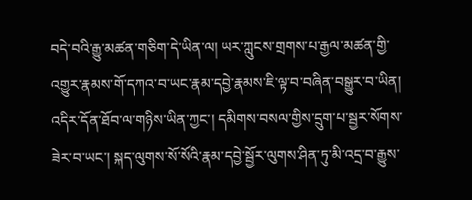བདེ་བའི་རྒྱུ་མཚན་གཅིག་དེ་ཡིན་ལ། ཡར་ཀླུངས་གྲགས་པ་རྒྱལ་མཚན་གྱི་འགྱུར་རྣམས་གོ་དཀའ་བ་ཡང་རྣམ་དབྱེ་རྣམས་ཇི་ལྟ་བ་བཞིན་བསྒྱུར་བ་ཡིན། འདིར་དོན་ཐོབ་ལ་གཉིས་ཡིན་ཀྱང་། དམིགས་བསལ་གྱིས་དྲུག་པ་སྦྱར་སོགས་ཟེར་བ་ཡང་། སྐད་ལུགས་སོ་སོའི་རྣམ་དབྱེ་སྦྱོར་ལུགས་ཤིན་ཏུ་མི་འདྲ་བ་རྒྱུས་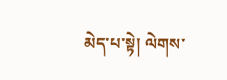མེད་པ་སྟེ། ལེགས་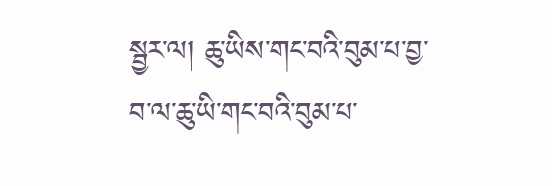སྦྱར་ལ། ཆུ་ཡིས་གང་བའི་བུམ་པ་བྱ་བ་ལ་ཆུ་ཡི་གང་བའི་བུམ་པ་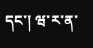དང་། ཝ་ར་ན་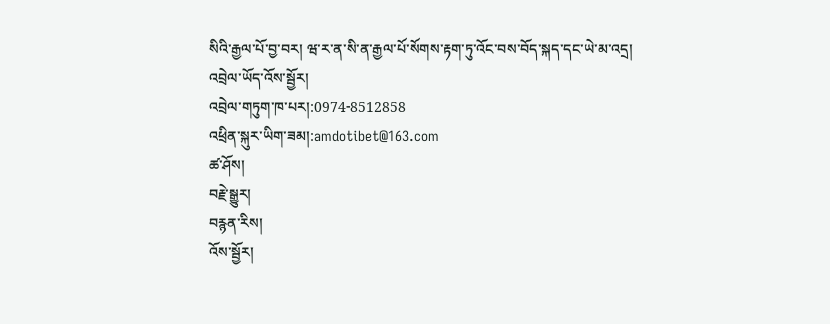སིའི་རྒྱལ་པོ་བྱ་བར། ཝ་ར་ན་སི་ན་རྒྱལ་པོ་སོགས་རྟག་ཏུ་འོང་བས་བོད་སྐད་དང་ཡེ་མ་འདྲ།
འབྲེལ་ཡོད་འོས་སྦྱོར།
འབྲེལ་གཏུག་ཁ་པར།:0974-8512858
འཕྲིན་སྐུར་ཡིག་ཟམ།:amdotibet@163.com
ཚ་ཤོས།
བརྗེ་སྒྱུར།
བརྙན་རིས།
འོས་སྦྱོར།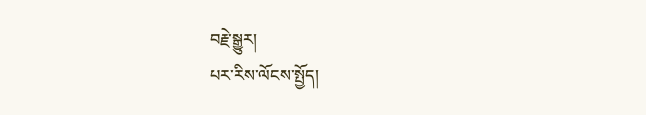བརྗེ་སྒྱུར།
པར་རིས་ལོངས་སྤྱོད།